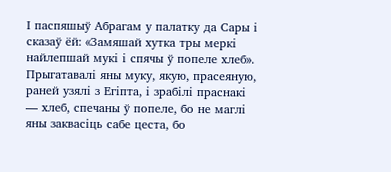І паспяшыў Абрагам у палатку да Сары і сказаў ёй: «Замяшай хутка тры меркі найлепшай мукі і спячы ў попеле хлеб».
Прыгатавалі яны муку, якую, прасеяную, раней узялі з Егіпта, і зрабілі праснакі — хлеб, спечаны ў попеле, бо не маглі яны заквасіць сабе цеста, бо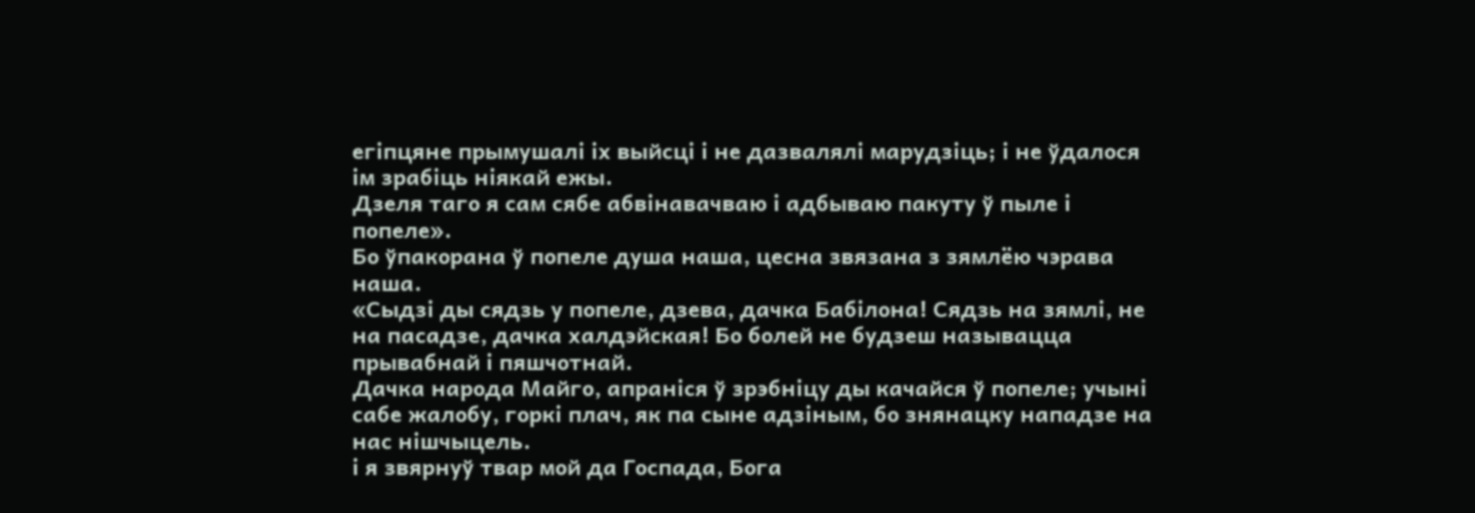егіпцяне прымушалі іх выйсці і не дазвалялі марудзіць; і не ўдалося ім зрабіць ніякай ежы.
Дзеля таго я сам сябе абвінавачваю і адбываю пакуту ў пыле і попеле».
Бо ўпакорана ў попеле душа наша, цесна звязана з зямлёю чэрава наша.
«Сыдзі ды сядзь у попеле, дзева, дачка Бабілона! Сядзь на зямлі, не на пасадзе, дачка халдэйская! Бо болей не будзеш называцца прывабнай і пяшчотнай.
Дачка народа Майго, апраніся ў зрэбніцу ды качайся ў попеле; учыні сабе жалобу, горкі плач, як па сыне адзіным, бо знянацку нападзе на нас нішчыцель.
і я звярнуў твар мой да Госпада, Бога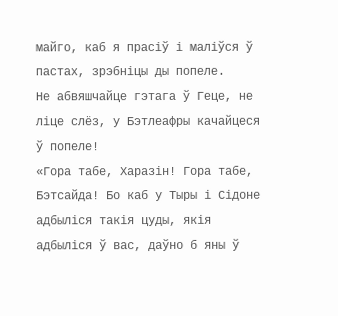майго, каб я прасіў і маліўся ў пастах, зрэбніцы ды попеле.
Не абвяшчайце гэтага ў Геце, не ліце слёз, у Бэтлеафры качайцеся ў попеле!
«Гора табе, Харазін! Гора табе, Бэтсайда! Бо каб у Тыры і Сідоне адбыліся такія цуды, якія адбыліся ў вас, даўно б яны ў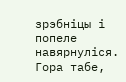зрэбніцы і попеле навярнуліся.
Гора табе,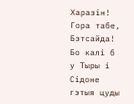Харазін! Гора табе, Бэтсайда! Бо калі б у Тыры і Сідоне гэтыя цуды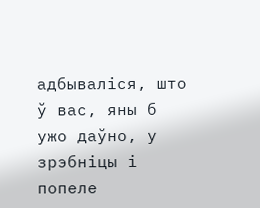адбываліся, што ў вас, яны б ужо даўно, у зрэбніцы і попеле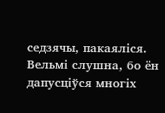седзячы, пакаяліся.
Вельмі слушна, бо ён дапусціўся многіх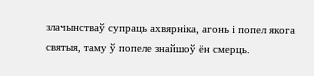злачынстваў супраць ахвярніка, агонь і попел якога святыя, таму ў попеле знайшоў ён смерць.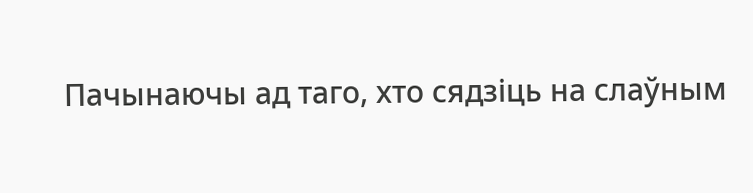Пачынаючы ад таго, хто сядзіць на слаўным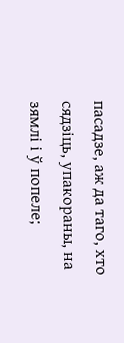пасадзе, аж да таго, хто сядзіць, упакораны, на зямлі і ў попеле;